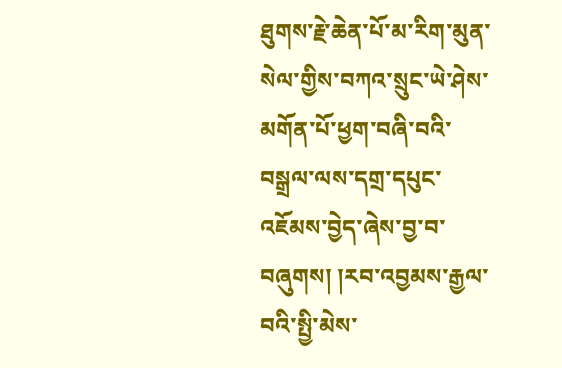ཐུགས་རྗེ་ཆེན་པོ་མ་རིག་མུན་སེལ་གྱིས་བཀའ་སྲུང་ཡེ་ཤེས་མགོན་པོ་ཕྱག་བཞི་བའི་བསྒྲལ་ལས་དགྲ་དཔུང་འཇོམས་བྱེད་ཞེས་བྱ་བ་བཞུགས། །རབ་འབྱམས་རྒྱལ་བའི་སྤྱི་མེས་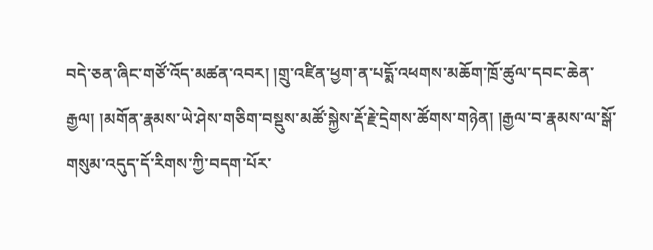བདེ་ཅན་ཞིང་གཙོ་འོད་མཚན་འབར། །གྲུ་འཛིན་ཕྱག་ན་པདྨོ་འཕགས་མཆོག་ཁྲོ་ཚུལ་དབང་ཆེན་རྒྱལ། །མགོན་རྣམས་ཡེ་ཤེས་གཅིག་བསྡུས་མཚོ་སྐྱེས་རྡོ་རྗེ་དྲེགས་ཚོགས་གཉེན། །རྒྱལ་བ་རྣམས་ལ་སྒོ་གསུམ་འདུད་དོ་རིགས་ཀྱི་བདག་པོར་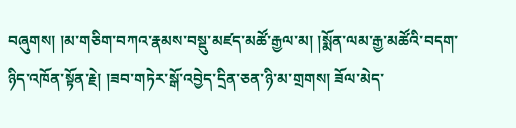བཞུགས། །མ་གཅིག་བཀའ་རྣམས་བསྡུ་མཛད་མཚོ་རྒྱལ་མ། །སྨོན་ལམ་རྒྱ་མཚོའི་བདག་ཉིད་འཁོན་སྟོན་རྗེ། །ཟབ་གཏེར་སྒོ་འབྱེད་དྲིན་ཅན་ཉི་མ་གྲགས། ཟོལ་མེད་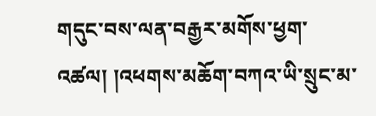གདུང་བས་ལན་བརྒྱར་མགོས་ཕྱག་འཚལ། །འཕགས་མཆོག་བཀའ་ཡི་སྲུང་མ་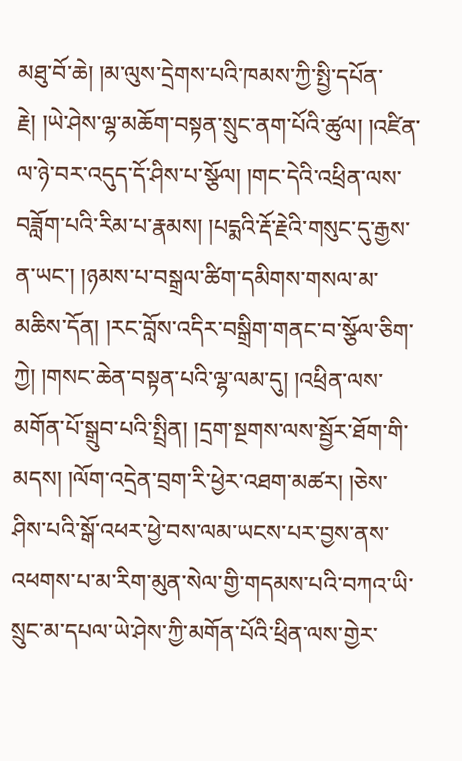མཐུ་བོ་ཆེ། །མ་ལུས་དྲེགས་པའི་ཁམས་ཀྱི་སྤྱི་དཔོན་རྗེ། །ཡེ་ཤེས་ལྷ་མཆོག་བསྟན་སྲུང་ནག་པོའི་ཚུལ། །འཛིན་ལ་ཉེ་བར་འདུད་དོ་ཤིས་པ་སྩོལ། །གང་དེའི་འཕྲིན་ལས་བཟློག་པའི་རིམ་པ་རྣམས། །པདྨའི་རྡོ་རྗེའི་གསུང་དུ་རྒྱས་ན་ཡང་། །ཉམས་པ་བསྒྲལ་ཚིག་དམིགས་གསལ་མ་མཆིས་དོན། །རང་བློས་འདིར་བསྒྲིག་གནང་བ་སྩོལ་ཅིག་ཀྱེ། །གསང་ཆེན་བསྟན་པའི་ལྷ་ལམ་དུ། །འཕྲིན་ལས་མགོན་པོ་སྒྲུབ་པའི་སྤྲིན། །དྲག་སྔགས་ལས་སྦྱོར་ཐོག་གི་མདས། །ལོག་འདྲེན་བྲག་རི་ཕྱེར་འཐག་མཚར། །ཅེས་ཤིས་པའི་སྒོ་འཕར་ཕྱེ་བས་ལམ་ཡངས་པར་བྱས་ནས་འཕགས་པ་མ་རིག་མུན་སེལ་གྱི་གདམས་པའི་བཀའ་ཡི་སྲུང་མ་དཔལ་ཡེ་ཤེས་ཀྱི་མགོན་པོའི་ཕྲིན་ལས་གྱེར་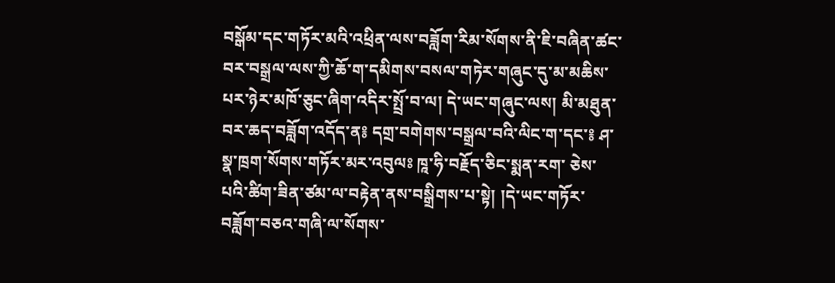བསྒོམ་དང་གཏོར་མའི་འཕྲིན་ལས་བཟློག་རིམ་སོགས་ནི་ཇི་བཞིན་ཚང་བར་བསྒྲལ་ལས་ཀྱི་ཆོ་ག་དམིགས་བསལ་གཏེར་གཞུང་དུ་མ་མཆིས་པར་ཉེར་མཁོ་ཅུང་ཞིག་འདིར་སྤྲོ་བ་ལ། དེ་ཡང་གཞུང་ལས། མི་མཐུན་བར་ཆད་བཟློག་འདོད་ན༔ དགྲ་བགེགས་བསྒྲལ་བའི་ལིང་ག་དང་༔ ཤ་སྣ་ཁྲག་སོགས་གཏོར་མར་འབུལཿ ཁཱ་ཧི་བརྗོད་ཅིང་སྨན་རག་ ཅེས་པའི་ཚིག་ཟིན་ཙམ་ལ་བརྟེན་ནས་བསྒྲིགས་པ་སྟེ། །དེ་ཡང་གཏོར་བཟློག་བཅའ་གཞི་ལ་སོགས་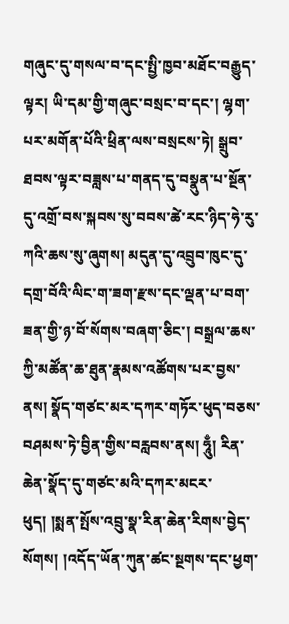གཞུང་དུ་གསལ་བ་དང་སྤྱི་ཁྱབ་མཐོང་བརྒྱུད་ལྟར། ཡི་དམ་གྱི་གཞུང་བསྲང་བ་དང་། ལྷག་པར་མགོན་པོའི་ཕྲིན་ལས་བསྲངས་ཏེ། སྒྲུབ་ཐབས་ལྟར་བཟླས་པ་གནད་དུ་བསྣུན་པ་སྔོན་དུ་འགྲོ་བས་སྐབས་སུ་བབས་ཚེ་རང་ཉིད་ཧེ་རུ་ཀའི་ཆས་སུ་ཞུགས། མདུན་དུ་འབྲུབ་ཁུང་དུ་དགྲ་བོའི་ལིང་ག་ཟག་རྫས་དང་ལྡན་པ་བག་ཟན་གྱི་ཉ་བོ་སོགས་བཞག་ཅིང་། བསྒྲལ་ཆས་ཀྱི་མཚོན་ཆ་ཐུན་རྣམས་འཚོགས་པར་བྱས་ནས། སྣོད་གཙང་མར་དཀར་གཏོར་ཕུད་བཅས་བཤམས་ཏེ་བྱིན་གྱིས་བརླབས་ནས། ཧཱུྃ། རིན་ཆེན་སྣོད་དུ་གཙང་མའི་དཀར་མངར་ཕུད། །སྨན་སྤོས་འབྲུ་སྣ་རིན་ཆེན་རིགས་བྱེད་སོགས། །འདོད་ཡོན་ཀུན་ཚང་སྔགས་དང་ཕྱག་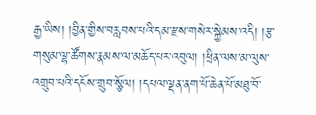རྒྱ་ཡིས། །བྱིན་གྱིས་བརླབས་པའི་དམ་རྫས་གསེར་སྐྱེམས་འདི། །རྩ་གསུམ་ལྷ་ཚོགས་རྣམས་ལ་མཆོད་པར་འབུལ། །ཕྲིན་ལས་མ་ལུས་འགྲུབ་པའི་དངོས་གྲུབ་སྩོལ། །དཔལ་ལྡན་ནག་པོ་ཆེན་པོ་མཐུ་བོ་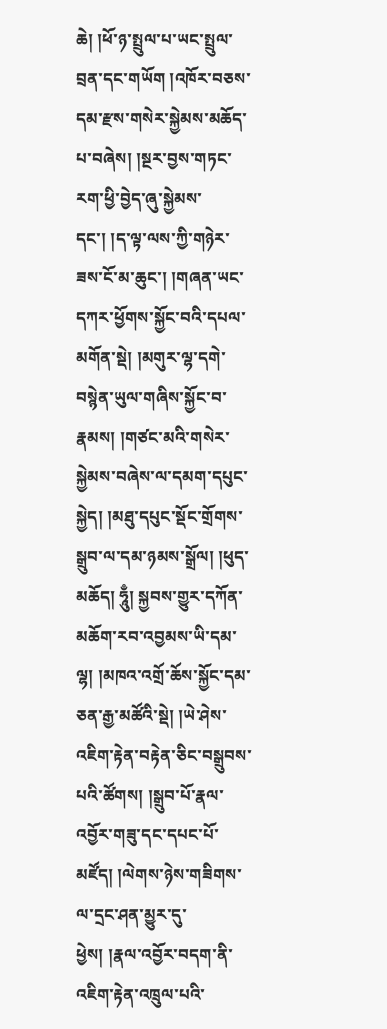ཆེ། །ཕོ་ཉ་སྤྲུལ་པ་ཡང་སྤྲུལ་བྲན་དང་གཡོག །འཁོར་བཅས་དམ་རྫས་གསེར་སྐྱེམས་མཆོད་པ་བཞེས། །སྔར་བྱས་གཏང་རག་ཕྱི་བྱེད་ཞུ་སྐྱེམས་དང་། །ད་ལྟ་ལས་ཀྱི་གཉེར་ཟས་ངོ་མ་ཆུང་། །གཞན་ཡང་དཀར་ཕྱོགས་སྐྱོང་བའི་དཔལ་མགོན་སྡེ། །མགུར་ལྷ་དགེ་བསྙེན་ཡུལ་གཞིས་སྐྱོང་བ་རྣམས། །གཙང་མའི་གསེར་སྐྱེམས་བཞེས་ལ་དམག་དཔུང་སྐྱེད། །མཐུ་དཔུང་སྡོང་གྲོགས་སྒྲུབ་ལ་དམ་ཉམས་སྒྲོལ། །ཕུད་མཆོད། ཧཱུྃ། སྐྱབས་གྱུར་དཀོན་མཆོག་རབ་འབྱམས་ཡི་དམ་ལྷ། །མཁའ་འགྲོ་ཆོས་སྐྱོང་དམ་ཅན་རྒྱ་མཚོའི་སྡེ། །ཡེ་ཤེས་འཇིག་རྟེན་བརྟེན་ཅིང་བསྒྲུབས་པའི་ཚོགས། །སྒྲུབ་པོ་རྣལ་འབྱོར་གཟུ་དང་དཔང་པོ་མཛོད། །ལེགས་ཉེས་གཟིགས་ལ་དྲང་ཤན་མྱུར་དུ་ཕྱེས། །རྣལ་འབྱོར་བདག་ནི་འཇིག་རྟེན་འཁྲུལ་པའི་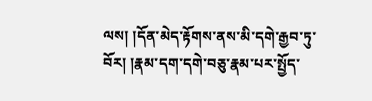ལས། །དོན་མེད་རྟོགས་ནས་མི་དགེ་རྒྱབ་ཏུ་བོར། །རྣམ་དག་དགེ་བཅུ་རྣམ་པར་སྤྱོད་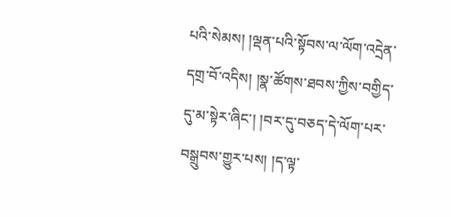པའི་སེམས། །ལྡན་པའི་སྟོབས་ལ་ལོག་འདྲེན་དགྲ་བོ་འདིས། །སྣ་ཚོགས་ཐབས་ཀྱིས་བགྱིད་དུ་མ་སྟེར་ཞིང་། །བར་དུ་བཅད་དེ་ལོག་པར་བསྒྲུབས་གྱུར་པས། །ད་ལྟ་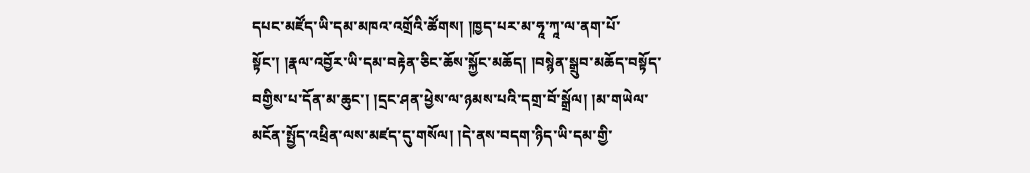དཔང་མཛོད་ཡི་དམ་མཁའ་འགྲོའི་ཚོགས། །ཁྱད་པར་མ་ཧཱ་ཀཱ་ལ་ནག་པོ་སྟོང་། །རྣལ་འབྱོར་ཡི་དམ་བརྟེན་ཅིང་ཆོས་སྐྱོང་མཆོད། །བསྙེན་སྒྲུབ་མཆོད་བསྟོད་བགྱིས་པ་དོན་མ་ཆུང་། །དྲང་ཤན་ཕྱེས་ལ་ཉམས་པའི་དགྲ་བོ་སྒྲོལ། །མ་གཡེལ་མངོན་སྤྱོད་འཕྲིན་ལས་མཛད་དུ་གསོལ། །དེ་ནས་བདག་ཉིད་ཡི་དམ་གྱི་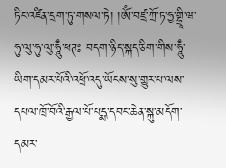ཏིང་འཛིན་དྲག་ཏུ་གསལ་ཏེ། །ཨོཾ་བཛྲ་ཀྲོ་ཏ་ཧྱ་གྷྲཱི་ཝ་ཧུ་ལུ་ཧུ་ལུ་ཧཱུྃ་ཕཊཿ བདག་ཉིད་སྐད་ཅིག་གིས་ཧཱུྃ་ཡིག་དམར་པོའི་འཕྲོ་འདུ་ཡོངས་སུ་གྱུར་པ་ལས་དཔལ་ཁྲོ་བོའི་རྒྱལ་པོ་པདྨ་དབང་ཆེན་སྐུ་མདོག་དམར་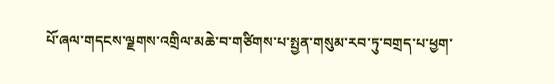པོ་ཞལ་གདངས་ལྗགས་འགྲིལ་མཆེ་བ་གཙིགས་པ་སྤྱན་གསུམ་རབ་ཏུ་བགྲད་པ་ཕྱག་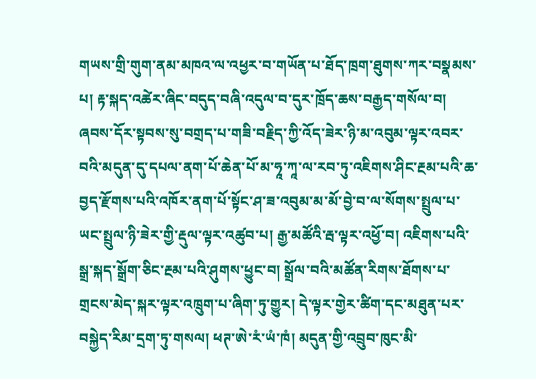གཡས་གྲི་གུག་ནམ་མཁའ་ལ་འཕྱར་བ་གཡོན་པ་ཐོད་ཁྲག་ཐུགས་ཀར་བསྣམས་པ། རྟ་སྐད་འཚེར་ཞིང་བདུད་བཞི་འདུལ་བ་དུར་ཁྲོད་ཆས་བརྒྱད་གསོལ་བ། ཞབས་དོར་སྟབས་སུ་བགྲད་པ་གཟི་བརྗིད་ཀྱི་འོད་ཟེར་ཉི་མ་འབུམ་ལྟར་འབར་བའི་མདུན་དུ་དཔལ་ནག་པོ་ཆེན་པོ་མ་ཧཱ་ཀཱ་ལ་རབ་ཏུ་འཇིགས་ཤིང་རྔམ་པའི་ཆ་བྱད་རྫོགས་པའི་འཁོར་ནག་པོ་སྟོང་ཤ་ཟ་འབུམ་མ་མོ་བྱེ་བ་ལ་སོགས་སྤྲུལ་པ་ཡང་སྤྲུལ་ཉི་ཟེར་གྱི་རྡུལ་ལྟར་འཚུབ་པ། རྒྱ་མཚོའི་རྦ་ལྟར་འཕྱོ་བ། འཇིགས་པའི་སྒྲ་སྐད་སྒྲོག་ཅིང་རྔམ་པའི་ཤུགས་ཕྱུང་བ། སྒྲོལ་བའི་མཚོན་རིགས་ཐོགས་པ་གྲངས་མེད་སྐར་ལྟར་འཁྲུག་པ་ཞིག་ཏུ་གྱུར། དེ་ལྟར་གྱེར་ཚིག་དང་མཐུན་པར་བསྐྱེད་རིམ་དྲག་ཏུ་གསལ། ཕཊ་ཨེ་རཾ་ཡཾ་ཁཾ། མདུན་གྱི་འབྲུབ་ཁུང་མི་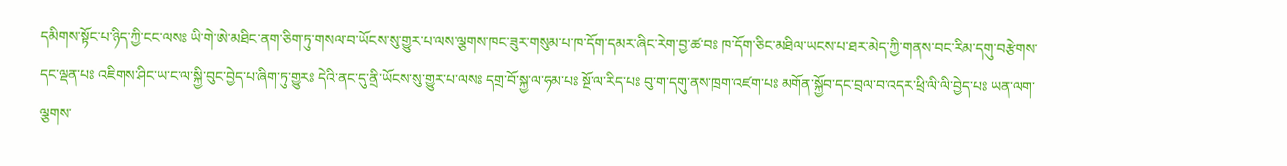དམིགས་སྟོང་པ་ཉིད་ཀྱི་ངང་ལསཿ ཡི་གེ་ཨེ་མཐིང་ནག་ཅིག་ཏུ་གསལ་བ་ཡོངས་སུ་གྱུར་པ་ལས་ལྕགས་ཁང་ཟུར་གསུམ་པ་ཁ་དོག་དམར་ཞིང་རེག་བྱ་ཚ་བཿ ཁ་དོག་ཅིང་མཐིལ་ཡངས་པ་ཐར་མེད་ཀྱི་གནས་བང་རིམ་དགུ་བརྩེགས་དང་ལྡན་པཿ འཇིགས་ཤིང་ཡ་ང་ལ་སྐྱི་བུང་བྱེད་པ་ཞིག་ཏུ་གྱུརཿ དེའི་ནང་དུ་ནྲི་ཡོངས་སུ་གྱུར་པ་ལསཿ དགྲ་བོ་སྐྱ་ལ་ཧམ་པཿ སྔོ་ལ་རིད་པཿ བུ་ག་དགུ་ནས་ཁྲག་འཛག་པཿ མགོན་སྐྱོབ་དང་བྲལ་བ་འདར་ཕྲི་ལི་ལི་བྱེད་པཿ ཡན་ལག་ལྕགས་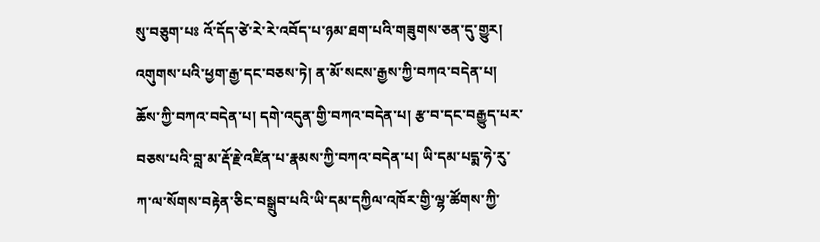སུ་བཅུག་པཿ འོ་དོད་ཙེ་རེ་རེ་འབོད་པ་ཉམ་ཐག་པའི་གཟུགས་ཅན་དུ་གྱུར། འགུགས་པའི་ཕྱག་རྒྱ་དང་བཅས་ཏེ། ན་མོ་སངས་རྒྱས་ཀྱི་བཀའ་བདེན་པ། ཆོས་ཀྱི་བཀའ་བདེན་པ། དགེ་འདུན་གྱི་བཀའ་བདེན་པ། རྩ་བ་དང་བརྒྱུད་པར་བཅས་པའི་བླ་མ་རྡོ་རྗེ་འཛིན་པ་རྣམས་ཀྱི་བཀའ་བདེན་པ། ཡི་དམ་པདྨ་ཧེ་རུ་ཀ་ལ་སོགས་བརྟེན་ཅིང་བསྒྲུབ་པའི་ཡི་དམ་དཀྱིལ་འཁོར་གྱི་ལྷ་ཚོགས་ཀྱི་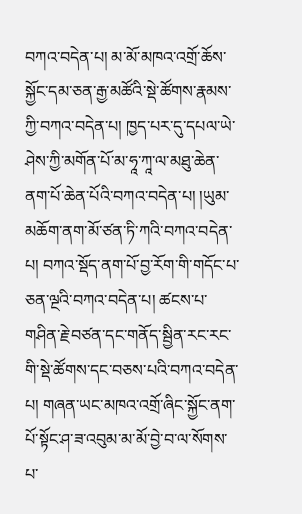བཀའ་བདེན་པ། མ་མོ་མཁའ་འགྲོ་ཆོས་སྐྱོང་དམ་ཅན་རྒྱ་མཚོའི་སྡེ་ཚོགས་རྣམས་ཀྱི་བཀའ་བདེན་པ། ཁྱད་པར་དུ་དཔལ་ཡེ་ཤེས་ཀྱི་མགོན་པོ་མ་ཧཱ་ཀཱ་ལ་མཐུ་ཆེན་ནག་པོ་ཆེན་པོའི་བཀའ་བདེན་པ། །ཡུམ་མཆོག་ནག་མོ་ཙན་ཏི་ཀའི་བཀའ་བདེན་པ། བཀའ་སྡོད་ནག་པོ་བྱ་རོག་གི་གདོང་པ་ཅན་ལྔའི་བཀའ་བདེན་པ། ཚངས་པ་གཤིན་རྗེ་བཙན་དང་གནོད་སྦྱིན་རང་རང་གི་སྡེ་ཚོགས་དང་བཅས་པའི་བཀའ་བདེན་པ། གཞན་ཡང་མཁའ་འགྲོ་ཞིང་སྐྱོང་ནག་པོ་སྟོང་ཤ་ཟ་འབུམ་མ་མོ་བྱེ་བ་ལ་སོགས་པ་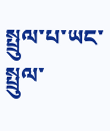སྤྲུལ་པ་ཡང་སྤྲུལ་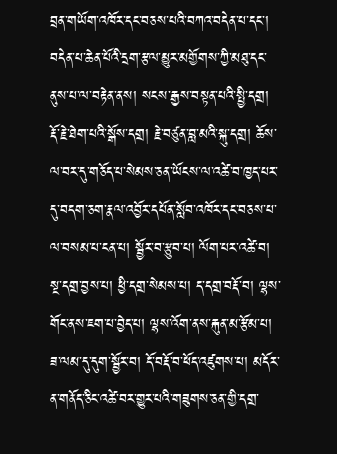བྲན་གཡོག་འཁོར་དང་བཅས་པའི་བཀའ་བདེན་པ་དང་། བདེན་པ་ཆེན་པོའི་དྲག་རྩལ་མྱུར་མགྱོགས་ཀྱི་མཐུ་དང་ནུས་པ་ལ་བརྟེན་ནས། སངས་རྒྱས་བསྟན་པའི་སྤྱི་དགྲ། རྡོ་རྗེ་ཐེག་པའི་སྒོས་དགྲ། རྗེ་བཙུན་བླ་མའི་སྐུ་དགྲ། ཆོས་ལ་བར་དུ་གཅོད་པ་སེམས་ཅན་ཡོངས་ལ་འཚེ་བ་ཁྱད་པར་དུ་བདག་ཅག་རྣལ་འབྱོར་དཔོན་སློབ་འཁོར་དང་བཅས་པ་ལ་བསམ་པ་ངན་པ། སྦྱོར་བ་རྩུབ་པ། ལོག་པར་འཚེ་བ། སྔ་དགྲ་བྱས་པ། ཕྱི་དགྲ་སེམས་པ། ད་དགྲ་བརྡོ་བ། ལྷས་གོང་ནས་ཇག་པ་བྱེད་པ། ལྷས་འོག་ནས་རྐུན་མ་རྩོམ་པ། ཟ་ལམ་དུ་དུག་སྦྱོར་བ། དོ་བརྡོ་བ་ཕོད་འཛུགས་པ། མདོར་ན་གནོད་ཅིང་འཚེ་བར་གྱུར་པའི་གཟུགས་ཅན་གྱི་དགྲ་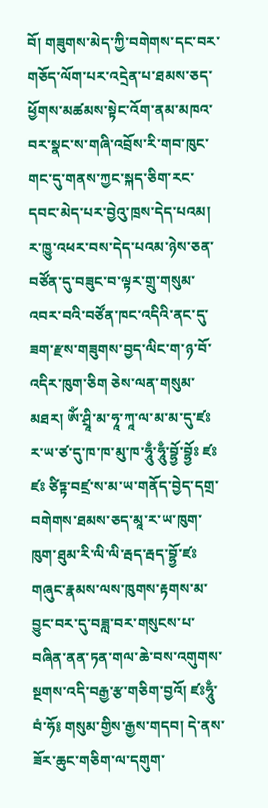བོ། གཟུགས་མེད་ཀྱི་བགེགས་དང་བར་གཅོད་ལོག་པར་འདྲེན་པ་ཐམས་ཅད་ཕྱོགས་མཚམས་སྟེང་འོག་ནམ་མཁའ་བར་སྣང་ས་གཞི་འབྲོས་རི་གབ་ཁུང་གང་དུ་གནས་ཀྱང་སྐད་ཅིག་རང་དབང་མེད་པར་བྱེའུ་ཁྲས་དེད་པའམ། ར་ཁྱུ་འཕར་བས་དེད་པའམ་ཉེས་ཅན་བཙོན་དུ་བཟུང་བ་ལྟར་གྲུ་གསུམ་འབར་བའི་བཙོན་ཁང་འདིའི་ནང་དུ་ཟག་རྫས་གཟུགས་བྱད་ལིང་ག་ཉ་བོ་འདིར་ཁུག་ཅིག ཅེས་ལན་གསུམ་མཐར། ཨོཾ་ཤྲཱི་མ་ཧཱ་ཀཱ་ལ་མ་མ་དུ་ཛཿ ར་ཡ་ཙ་དུ་ཁ་ཁ་མུ་ཁ་ཧཱུྃ་ཧཱུྃ་བྷྱོ་བྷྱོཿ ཛཿཛཿ ཙིཏྟ་བཛྲ་ས་མ་ཡ་གནོད་བྱེད་དགྲ་བགེགས་ཐམས་ཅད་མཱ་ར་ཡ་ཁུག་ཁུག་ཐུམ་རི་ལི་ལི་རྦད་རྦད་བྷྱོ་ཛཿ གཞུང་རྣམས་ལས་ཁུགས་རྟགས་མ་བྱུང་བར་དུ་བཟླ་བར་གསུངས་པ་བཞིན་ནན་ཏན་གལ་ཆེ་བས་འགུགས་སྔགས་འདི་བརྒྱ་རྩ་གཅིག་བྱའོ། ཛཿཧཱུྃ་བཾ་ཧོ༔ གསུམ་གྱིས་རྒྱས་གདབ། དེ་ནས་ཟོར་ཆུང་གཅིག་ལ་དགུག་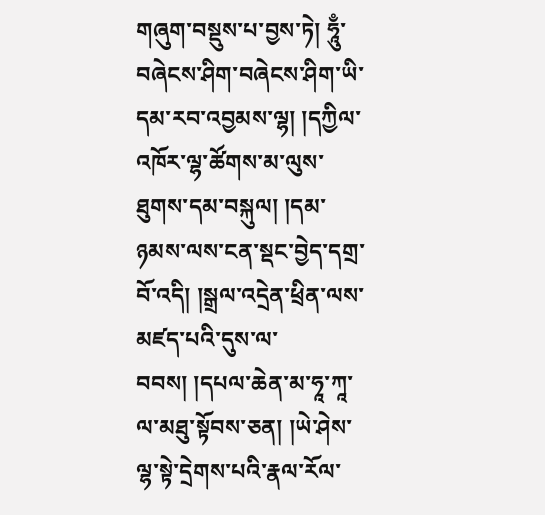གཞུག་བསྡུས་པ་བྱས་ཏེ། ཧཱུྃ་བཞེངས་ཤིག་བཞེངས་ཤིག་ཡི་དམ་རབ་འབྱམས་ལྷ། །དཀྱིལ་འཁོར་ལྷ་ཚོགས་མ་ལུས་ཐུགས་དམ་བསྐུལ། །དམ་ཉམས་ལས་ངན་སྡང་བྱེད་དགྲ་བོ་འདི། །སྒྲལ་འདྲེན་ཕྲིན་ལས་མཛད་པའི་དུས་ལ་བབས། །དཔལ་ཆེན་མ་ཧཱ་ཀཱ་ལ་མཐུ་སྟོབས་ཅན། །ཡེ་ཤེས་ལྷ་སྟེ་དྲེགས་པའི་རྣལ་རོལ་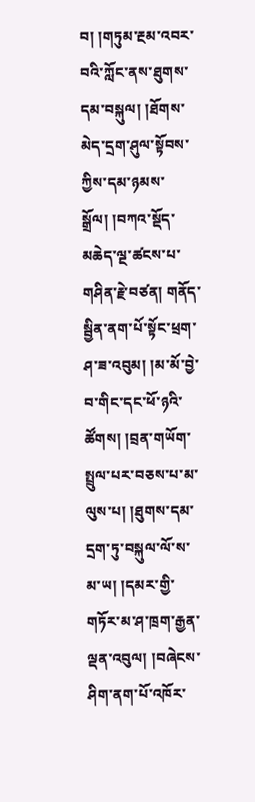བ། །གཏུམ་རྔམ་འབར་བའི་ཀློང་ནས་ཐུགས་དམ་བསྐུལ། །ཐོགས་མེད་དྲག་ཤུལ་སྟོབས་ཀྱིས་དམ་ཉམས་སྒྲོལ། །བཀའ་སྡོད་མཆེད་ལྔ་ཚངས་པ་གཤིན་རྗེ་བཙན། གནོད་སྦྱིན་ནག་པོ་སྟོང་ཕྲག་ཤ་ཟ་འབུམ། །མ་མོ་བྱེ་བ་གིང་དང་ཕོ་ཉའི་ཚོགས། །བྲན་གཡོག་སྤྲུལ་པར་བཅས་པ་མ་ལུས་པ། །ཐུགས་དམ་དྲག་ཏུ་བསྐུལ་ལོ་ས་མ་ཡ། །དམར་གྱི་གཏོར་མ་ཤ་ཁྲག་རྒྱན་ལྡན་འབུལ། །བཞེངས་ཤིག་ནག་པོ་འཁོར་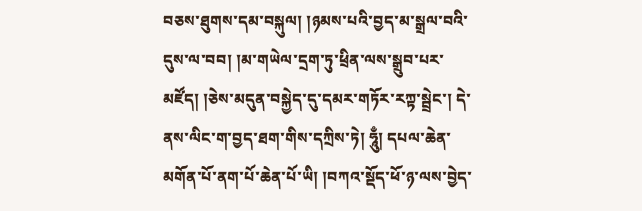བཅས་ཐུགས་དམ་བསྐུལ། །ཉམས་པའི་བྱད་མ་སྒྲལ་བའི་དུས་ལ་བབ། །མ་གཡེལ་དྲག་ཏུ་ཕྲིན་ལས་སྒྲུབ་པར་མཛོད། །ཅེས་མདུན་བསྐྱེད་དུ་དམར་གཏོར་རཀྟ་སྦྲེང་། དེ་ནས་ལིང་ག་བྱད་ཐག་གིས་དཀྲིས་ཏེ། ཧཱུྃ། དཔལ་ཆེན་མགོན་པོ་ནག་པོ་ཆེན་པོ་ཡི། །བཀའ་སྡོད་ཕོ་ཉ་ལས་བྱེད་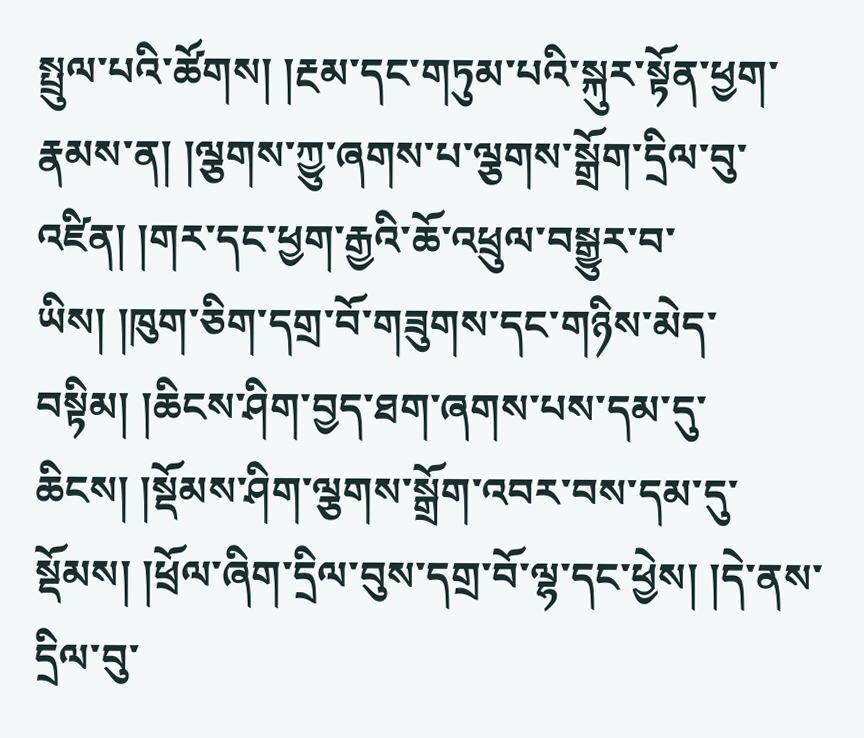སྤྲུལ་པའི་ཚོགས། །རྔམ་དང་གཏུམ་པའི་སྐུར་སྟོན་ཕྱག་རྣམས་ན། །ལྕགས་ཀྱུ་ཞགས་པ་ལྕགས་སྒྲོག་དྲིལ་བུ་འཛིན། །གར་དང་ཕྱག་རྒྱའི་ཆོ་འཕྲུལ་བསྒྱུར་བ་ཡིས། །ཁུག་ཅིག་དགྲ་བོ་གཟུགས་དང་གཉིས་མེད་བསྟིམ། །ཆིངས་ཤིག་བྱད་ཐག་ཞགས་པས་དམ་དུ་ཆིངས། །སྡོམས་ཤིག་ལྕགས་སྒྲོག་འབར་བས་དམ་དུ་སྡོམས། །ཕྲོལ་ཞིག་དྲིལ་བུས་དགྲ་བོ་ལྷ་དང་ཕྱེས། །དེ་ནས་དྲིལ་བུ་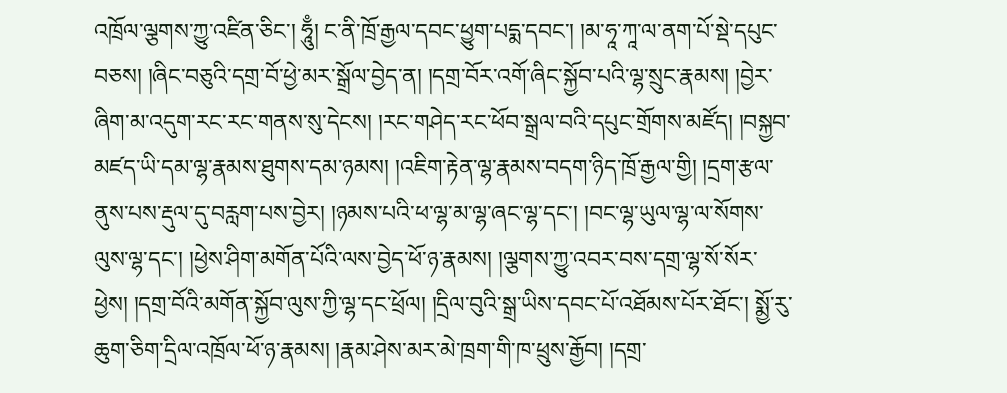འཁྲོལ་ལྕགས་ཀྱུ་འཛིན་ཅིང་། ཧཱུྃ། ང་ནི་ཁྲོ་རྒྱལ་དབང་ཕྱུག་པདྨ་དབང་། །མ་ཧཱ་ཀཱ་ལ་ནག་པོ་སྡེ་དཔུང་བཅས། །ཞིང་བཅུའི་དགྲ་བོ་ཕྱེ་མར་སྒྲོལ་བྱེད་ན། །དགྲ་བོར་འགོ་ཞིང་སྐྱོབ་པའི་ལྷ་སྲུང་རྣམས། །བྱེར་ཞིག་མ་འདུག་རང་རང་གནས་སུ་དེངས། །རང་གཤེད་རང་ཕོབ་སྒྲལ་བའི་དཔུང་གྲོགས་མཛོད། །བསྐྱབ་མཛད་ཡི་དམ་ལྷ་རྣམས་ཐུགས་དམ་ཉམས། །འཇིག་རྟེན་ལྷ་རྣམས་བདག་ཉིད་ཁྲོ་རྒྱལ་གྱི། །དྲག་རྩལ་ནུས་པས་རྡུལ་དུ་བརླག་པས་བྱེར། །ཉམས་པའི་ཕ་ལྷ་མ་ལྷ་ཞང་ལྷ་དང་། །བང་ལྷ་ཡུལ་ལྷ་ལ་སོགས་ལུས་ལྷ་དང་། །ཕྱེས་ཤིག་མགོན་པོའི་ལས་བྱེད་ཕོ་ཉ་རྣམས། །ལྕགས་ཀྱུ་འབར་བས་དགྲ་ལྷ་སོ་སོར་ཕྱེས། །དགྲ་བོའི་མགོན་སྐྱོབ་ལུས་ཀྱི་ལྷ་དང་ཕྲོལ། །དྲིལ་བུའི་སྒྲ་ཡིས་དབང་པོ་འཐོམས་པོར་ཐོང་། སྨྱོ་རུ་ཆུག་ཅིག་དྲིལ་འཁྲོལ་ཕོ་ཉ་རྣམས། །རྣམ་ཤེས་མར་མེ་ཁྲག་གི་ཁ་ཕྲུས་རྒྱོབ། །དགྲ་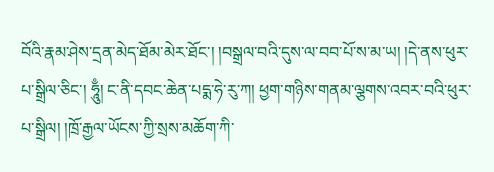བོའི་རྣམ་ཤེས་དྲན་མེད་ཐོམ་མེར་ཐོང་། །བསྒྲལ་བའི་དུས་ལ་བབ་པོ་ས་མ་ཡ། །དེ་ནས་ཕུར་པ་སྒྲིལ་ཅིང་། ཧཱུྃ། ང་ནི་དབང་ཆེན་པདྨ་ཧེ་རུ་ཀ། ཕྱག་གཉིས་གནམ་ལྕགས་འབར་བའི་ཕུར་པ་སྒྲིལ། །ཁྲོ་རྒྱལ་ཡོངས་ཀྱི་སྲས་མཆོག་ཀི་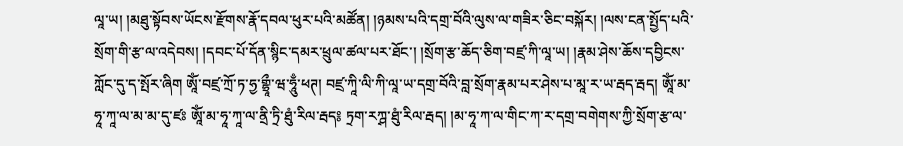ལཱ་ཡ། །མཐུ་སྟོབས་ཡོངས་རྫོགས་རྣོ་དབལ་ཕུར་པའི་མཚོན། །ཉམས་པའི་དགྲ་བོའི་ལུས་ལ་གཟིར་ཅིང་བསྐོར། །ལས་ངན་སྤྱོད་པའི་སྲོག་གི་རྩ་ལ་འདེབས། །དབང་པོ་དོན་སྙིང་དམར་ཕྲུལ་ཚལ་པར་ཐོང་། །སྲོག་རྩ་ཆོད་ཅིག་བཛྲ་ཀི་ལཱ་ཡ། །རྣམ་ཤེས་ཆོས་དབྱིངས་ཀློང་དུ་ད་སྤོར་ཞིག ཨཱོཾ་བཛྲ་ཀྲོ་ཏ་ཧྱ་གྷྲཱྀ་ཝ་ཧཱུྃ་ཕཊ། བཛྲ་ཀཱི་ལི་ཀི་ལཱ་ཡ་དགྲ་བོའི་བླ་སྲོག་རྣམ་པར་ཤེས་པ་མཱ་ར་ཡ་རྦད་རྦད། ཨཱོཾ་མ་ཧཱ་ཀཱ་ལ་མ་མ་དུ་ཛཿ ཨཱོཾ་མ་ཧཱ་ཀཱ་ལ་ནྲི་ཏྲི་ཐུཾ་རིལ་རྦད༔ ཏྲག་རཀྴ་ཐུཾ་རིལ་རྦད། །མ་ཧཱ་ཀ་ལ་གིང་ཀ་ར་དགྲ་བགེགས་ཀྱི་སྲོག་རྩ་ལ་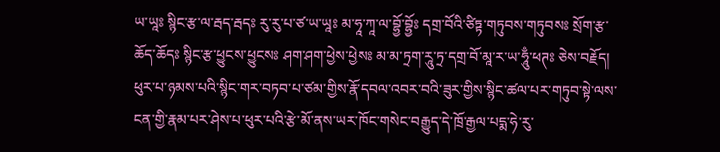ཡ་ཡཱཿ སྙིང་རྩ་ལ་རྦད་རྦདཿ རུ་རུ་པ་ཙ་ཡ་ཡཱཿ མ་ཧཱ་ཀཱ་ལ་བྷྱོ་བྷྱོཿ དགྲ་བོའི་ཙིཏྟ་གཏུབས་གཏུབསཿ སྲོག་རྩ་ཆོད་ཆོདཿ སྙིང་རྩ་ཕྱུངས་ཕྱུངསཿ ཤག་ཤག་ཕྱེས་ཕྱེསཿ མ་མ་ཏྲག་རཱུ་ཏྲ་དགྲ་བོ་མཱ་ར་ཡ་ཧཱུྃ་ཕཊཿ ཅེས་བརྗོད། ཕུར་པ་ཉམས་པའི་སྙིང་གར་བཏབ་པ་ཙམ་གྱིས་རྣོ་དབལ་འབར་བའི་ཟུར་གྱིས་སྙིང་ཚལ་པར་གཏུབ་སྟེ་ལས་ངན་གྱི་རྣམ་པར་ཤེས་པ་ཕུར་པའི་རྩེ་མོ་ནས་ཡར་ཁོང་གསེང་བརྒྱུད་དེ་ཁྲོ་རྒྱལ་པདྨ་ཧེ་རུ་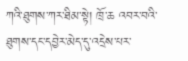ཀའི་ཐུགས་ཀར་ཐིམ་སྟེ། ཁྲོ་ཆ འབར་བའི་ཐུགས་དང་དབྱེར་མེད་དུ་འདྲེས་པར་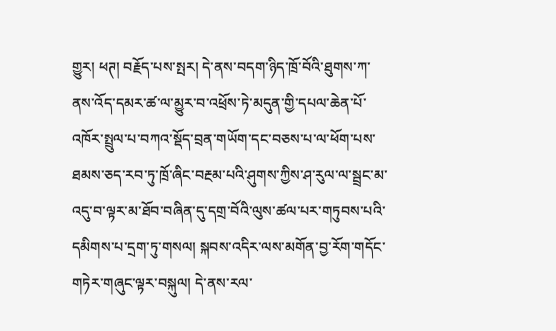གྱུར། ཕཊ། བརྗོད་པས་སྤར། དེ་ནས་བདག་ཉིད་ཁྲོ་བོའི་ཐུགས་ཀ་ནས་འོད་དམར་ཚ་ལ་མྱུར་བ་འཕྲོས་ཏེ་མདུན་གྱི་དཔལ་ཆེན་པོ་འཁོར་སྤྲུལ་པ་བཀའ་སྡོད་བྲན་གཡོག་དང་བཅས་པ་ལ་ཕོག་པས་ཐམས་ཅད་རབ་ཏུ་ཁྲོ་ཞིང་བརྔམ་པའི་ཤུགས་ཀྱིས་ཤ་རུལ་ལ་སྦྲང་མ་འདུ་བ་ལྟར་མ་ཐོབ་བཞིན་དུ་དགྲ་བོའི་ལུས་ཚལ་པར་གཏུབས་པའི་དམིགས་པ་དྲག་ཏུ་གསལ། སྐབས་འདིར་ལས་མགོན་བྱ་རོག་གདོང་གཏེར་གཞུང་ལྟར་བསྐུལ། དེ་ནས་རལ་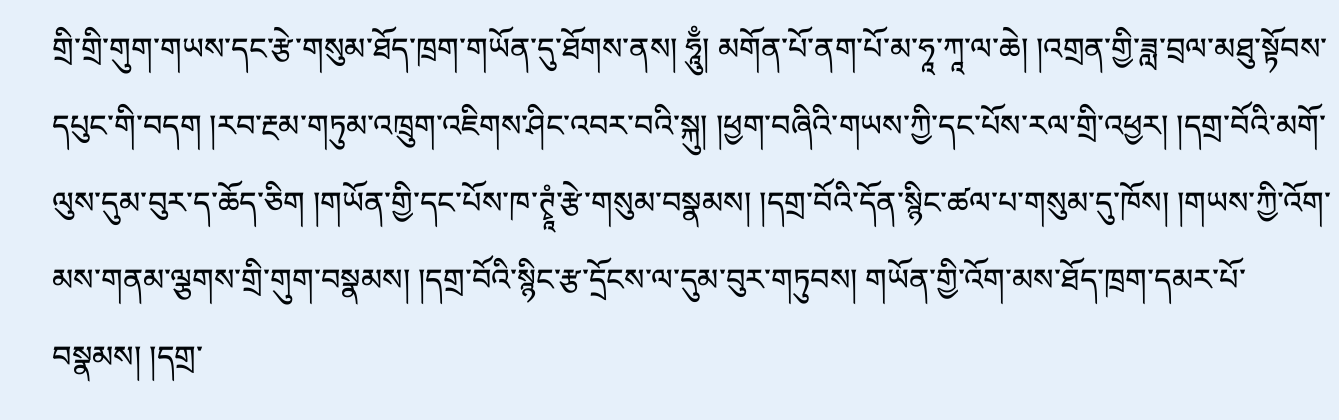གྲི་གྲི་གུག་གཡས་དང་རྩེ་གསུམ་ཐོད་ཁྲག་གཡོན་དུ་ཐོགས་ནས། ཧཱུྃ། མགོན་པོ་ནག་པོ་མ་ཧཱ་ཀཱ་ལ་ཆེ། །འགྲན་གྱི་ཟླ་བྲལ་མཐུ་སྟོབས་དཔུང་གི་བདག །རབ་རྔམ་གཏུམ་འཁྲུག་འཇིགས་ཤིང་འབར་བའི་སྐུ། །ཕྱག་བཞིའི་གཡས་ཀྱི་དང་པོས་རལ་གྲི་འཕྱར། །དགྲ་བོའི་མགོ་ལུས་དུམ་བུར་ད་ཆོད་ཅིག །གཡོན་གྱི་དང་པོས་ཁ་ཊྭཱཾ་རྩེ་གསུམ་བསྣམས། །དགྲ་བོའི་དོན་སྙིང་ཚལ་པ་གསུམ་དུ་ཁོས། །གཡས་ཀྱི་འོག་མས་གནམ་ལྕགས་གྲི་གུག་བསྣམས། །དགྲ་བོའི་སྙིང་རྩ་དྲོངས་ལ་དུམ་བུར་གཏུབས། གཡོན་གྱི་འོག་མས་ཐོད་ཁྲག་དམར་པོ་བསྣམས། །དགྲ་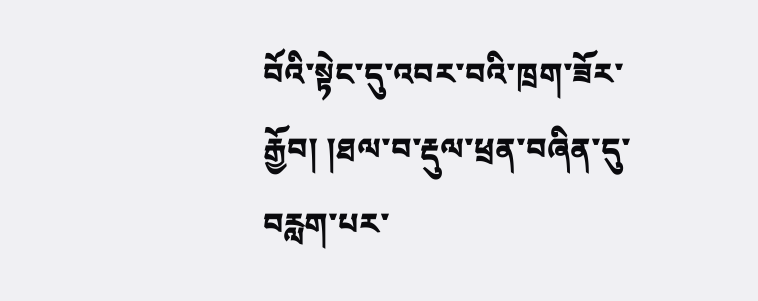བོའི་སྟེང་དུ་འབར་བའི་ཁྲག་ཟོར་རྒྱོབ། །ཐལ་བ་རྡུལ་ཕྲན་བཞིན་དུ་བརླག་པར་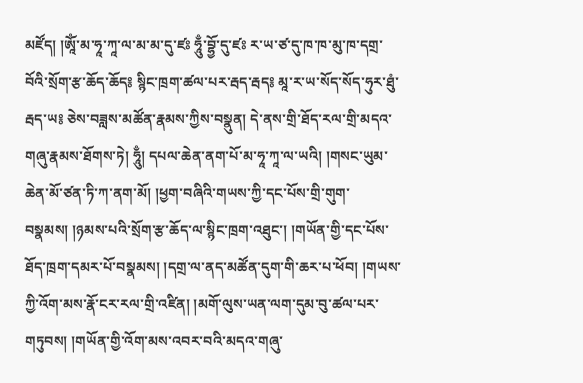མཛོད། །ཨཱོཾ་མ་ཧཱ་ཀཱ་ལ་མ་མ་དུ་ཛཿ ཧཱུྃ་བྷྱོ་དུ་ཛཿ ར་ཡ་ཙ་དུ་ཁ་ཁ་མུ་ཁ་དགྲ་བོའི་སྲོག་རྩ་ཆོད་ཆོད༔ སྙིང་ཁྲག་ཚལ་པར་རྦད་རྦད༔ མཱ་ར་ཡ་སོད་སོད་ཧུར་ཐུཾ་རྦད་ཡ༔ ཅེས་བཟླས་མཚོན་རྣམས་ཀྱིས་བསྣུན། དེ་ནས་གྲི་ཐོད་རལ་གྲི་མདའ་གཞུ་རྣམས་ཐོགས་ཏེ། ཧཱུྃ། དཔལ་ཆེན་ནག་པོ་མ་ཧཱ་ཀཱ་ལ་ཡའི། །གསང་ཡུམ་ཆེན་མོ་ཙན་ཏི་ཀ་ནག་མོ། །ཕྱག་བཞིའི་གཡས་ཀྱི་དང་པོས་གྲི་གུག་བསྣམས། །ཉམས་པའི་སྲོག་རྩ་ཆོད་ལ་སྙིང་ཁྲག་འཐུང་། །གཡོན་གྱི་དང་པོས་ཐོད་ཁྲག་དམར་པོ་བསྣམས། །དགྲ་ལ་ནད་མཚོན་དུག་གི་ཆར་པ་ཕོབ། །གཡས་ཀྱི་འོག་མས་རྣོ་ངར་རལ་གྲི་འཛིན། །མགོ་ལུས་ཡན་ལག་དུམ་བུ་ཚལ་པར་གཏུབས། །གཡོན་གྱི་འོག་མས་འབར་བའི་མདའ་གཞུ་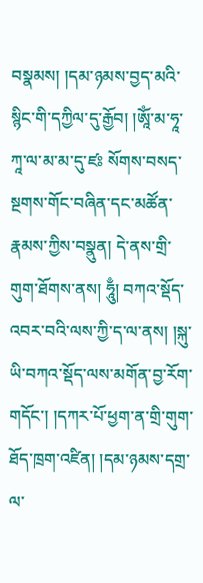བསྣམས། །དམ་ཉམས་བྱད་མའི་སྙིང་གི་དཀྱིལ་དུ་རྒྱོབ། །ཨཱོཾ་མ་ཧཱ་ཀཱ་ལ་མ་མ་དུ་ཛཿ སོགས་བསད་སྔགས་གོང་བཞིན་དང་མཚོན་རྣམས་ཀྱིས་བསྣུན། དེ་ནས་གྲི་གུག་ཐོགས་ནས། ཧཱུྃ། བཀའ་སྡོད་འབར་བའི་ལས་ཀྱི་ད་ལ་ནས། །སྐུ་ཡི་བཀའ་སྡོད་ལས་མགོན་བྱ་རོག་གདོང་། །དཀར་པོ་ཕྱག་ན་གྲི་གུག་ཐོད་ཁྲག་འཛིན། །དམ་ཉམས་དགྲ་ལ་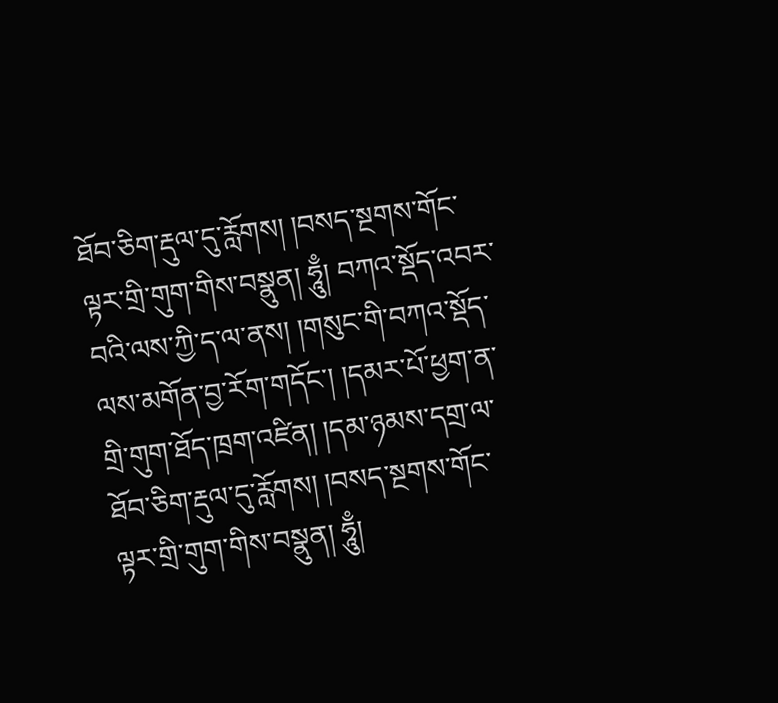ཐོབ་ཅིག་རྡུལ་དུ་རློགས། །བསད་སྔགས་གོང་ལྟར་གྲི་གུག་གིས་བསྣུན། ཧཱུྃ། བཀའ་སྡོད་འབར་བའི་ལས་ཀྱི་ད་ལ་ནས། །གསུང་གི་བཀའ་སྡོད་ལས་མགོན་བྱ་རོག་གདོང་། །དམར་པོ་ཕྱག་ན་གྲི་གུག་ཐོད་ཁྲག་འཛིན། །དམ་ཉམས་དགྲ་ལ་ཐོབ་ཅིག་རྡུལ་དུ་རློགས། །བསད་སྔགས་གོང་ལྟར་གྲི་གུག་གིས་བསྣུན། ཧཱུྃ།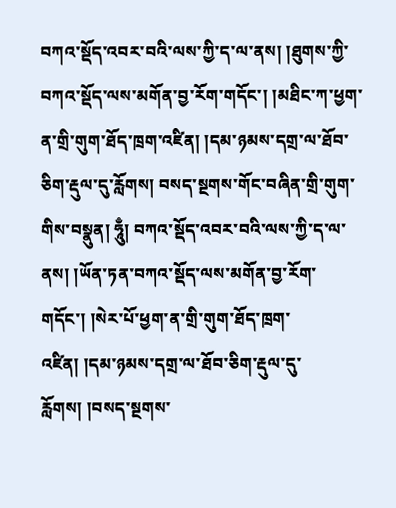བཀའ་སྡོད་འབར་བའི་ལས་ཀྱི་ད་ལ་ནས། །ཐུགས་ཀྱི་བཀའ་སྡོད་ལས་མགོན་བྱ་རོག་གདོང་། །མཐིང་ཀ་ཕྱག་ན་གྲི་གུག་ཐོད་ཁྲག་འཛིན། །དམ་ཉམས་དགྲ་ལ་ཐོབ་ཅིག་རྡུལ་དུ་རློགས། བསད་སྔགས་གོང་བཞིན་གྲི་གུག་གིས་བསྣུན། ཧཱུྃ། བཀའ་སྡོད་འབར་བའི་ལས་ཀྱི་ད་ལ་ནས། །ཡོན་ཏན་བཀའ་སྡོད་ལས་མགོན་བྱ་རོག་གདོང་། །སེར་པོ་ཕྱག་ན་གྲི་གུག་ཐོད་ཁྲག་འཛིན། །དམ་ཉམས་དགྲ་ལ་ཐོབ་ཅིག་རྡུལ་དུ་རློགས། །བསད་སྔགས་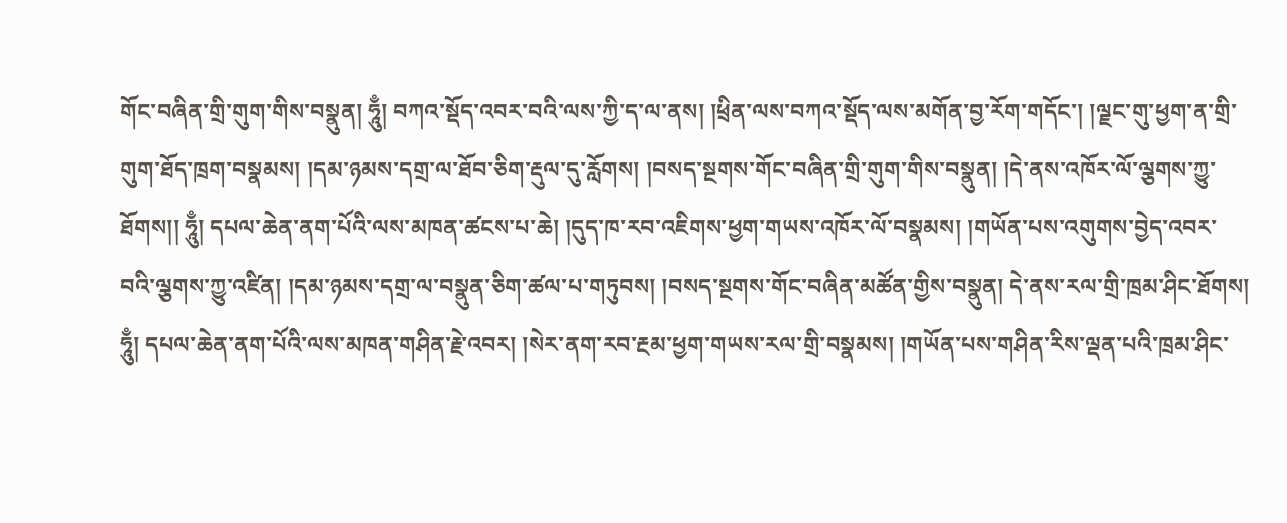གོང་བཞིན་གྲི་གུག་གིས་བསྣུན། ཧཱུྃ། བཀའ་སྡོད་འབར་བའི་ལས་ཀྱི་ད་ལ་ནས། །ཕྲིན་ལས་བཀའ་སྡོད་ལས་མགོན་བྱ་རོག་གདོང་། །ལྗང་གུ་ཕྱག་ན་གྲི་གུག་ཐོད་ཁྲག་བསྣམས། །དམ་ཉམས་དགྲ་ལ་ཐོབ་ཅིག་རྡུལ་དུ་རློགས། །བསད་སྔགས་གོང་བཞིན་གྲི་གུག་གིས་བསྣུན། །དེ་ནས་འཁོར་ལོ་ལྕགས་ཀྱུ་ཐོགས།། ཧཱུྃ། དཔལ་ཆེན་ནག་པོའི་ལས་མཁན་ཚངས་པ་ཆེ། །དུད་ཁ་རབ་འཇིགས་ཕྱག་གཡས་འཁོར་ལོ་བསྣམས། །གཡོན་པས་འགུགས་བྱེད་འབར་བའི་ལྕགས་ཀྱུ་འཛིན། །དམ་ཉམས་དགྲ་ལ་བསྣུན་ཅིག་ཚལ་པ་གཏུབས། །བསད་སྔགས་གོང་བཞིན་མཚོན་གྱིས་བསྣུན། དེ་ནས་རལ་གྲི་ཁྲམ་ཤིང་ཐོགས། ཧཱུྃ། དཔལ་ཆེན་ནག་པོའི་ལས་མཁན་གཤིན་རྗེ་འབར། །སེར་ནག་རབ་རྔམ་ཕྱག་གཡས་རལ་གྲི་བསྣམས། །གཡོན་པས་གཤིན་རིས་ལྡན་པའི་ཁྲམ་ཤིང་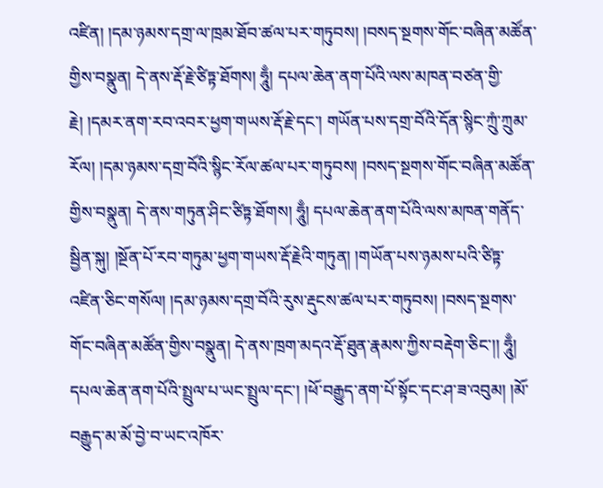འཛིན། །དམ་ཉམས་དགྲ་ལ་ཁྲམ་ཐོབ་ཚལ་པར་གཏུབས། །བསད་སྔགས་གོང་བཞིན་མཚོན་གྱིས་བསྣུན། དེ་ནས་རྡོ་རྗེ་ཙིཏྟ་ཐོགས། ཧཱུྃ། དཔལ་ཆེན་ནག་པོའི་ལས་མཁན་བཙན་གྱི་རྗེ། །དམར་ནག་རབ་འབར་ཕྱག་གཡས་རྡོ་རྗེ་དང་། གཡོན་པས་དགྲ་བོའི་དོན་སྙིང་ཀྲུཾ་ཀྲུམ་རོལ། །དམ་ཉམས་དགྲ་བོའི་སྙིང་རོལ་ཚལ་པར་གཏུབས། །བསད་སྔགས་གོང་བཞིན་མཚོན་གྱིས་བསྣུན། དེ་ནས་གཏུན་ཤིང་ཙིཏྟ་ཐོགས། ཧཱུྃ། དཔལ་ཆེན་ནག་པོའི་ལས་མཁན་གནོད་སྦྱིན་སྐུ། །སྔོན་པོ་རབ་གཏུམ་ཕྱག་གཡས་རྡོ་རྗེའི་གཏུན། །གཡོན་པས་ཉམས་པའི་ཙིཏྟ་འཛིན་ཅིང་གསོལ། །དམ་ཉམས་དགྲ་བོའི་རུས་རྡུངས་ཚལ་པར་གཏུབས། །བསད་སྔགས་གོང་བཞིན་མཚོན་གྱིས་བསྣུན། དེ་ནས་ཁྲག་མདའ་རྡོ་ཐུན་རྣམས་ཀྱིས་བརྡེག་ཅིང་།། ཧཱུྃ། དཔལ་ཆེན་ནག་པོའི་སྤྲུལ་པ་ཡང་སྤྲུལ་དང་། །ཕོ་བརྒྱུད་ནག་པོ་སྟོང་དང་ཤ་ཟ་འབུམ། །མོ་བརྒྱུད་མ་མོ་བྱེ་བ་ཡང་འཁོར་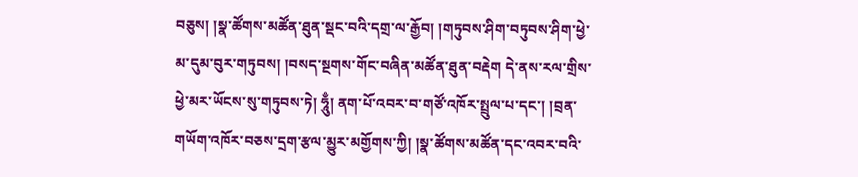བཅུས། །སྣ་ཚོགས་མཚོན་ཐུན་སྡང་བའི་དགྲ་ལ་རྒྱོབ། །གཏུབས་ཤིག་བཏུབས་ཤིག་ཕྱེ་མ་དུམ་བུར་གཏུབས། །བསད་སྔགས་གོང་བཞིན་མཚོན་ཐུན་བརྡེག དེ་ནས་རལ་གྲིས་ཕྱེ་མར་ཡོངས་སུ་གཏུབས་ཏེ། ཧཱུྃ། ནག་པོ་འབར་བ་གཙོ་འཁོར་སྤྲུལ་པ་དང་། །བྲན་གཡོག་འཁོར་བཅས་དྲག་རྩལ་མྱུར་མགྱོགས་ཀྱི། །སྣ་ཚོགས་མཚོན་དང་འབར་བའི་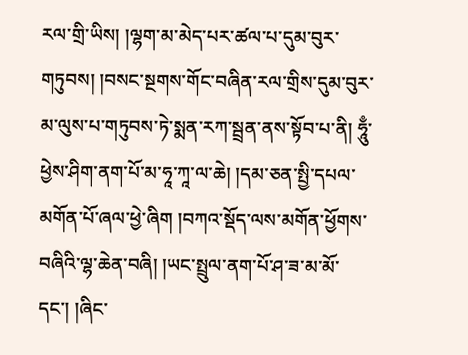རལ་གྲི་ཡིས། །ལྷག་མ་མེད་པར་ཚལ་པ་དུམ་བུར་གཏུབས། །བསང་སྔགས་གོང་བཞིན་རལ་གྲིས་དུམ་བུར་མ་ལུས་པ་གཏུབས་ཏེ་སྨན་རཀ་སྦྲན་ནས་སྟོབ་པ་ནི། ཧཱུྃ་ཕྱེས་ཤིག་ནག་པོ་མ་ཧཱ་ཀཱ་ལ་ཆེ། །དམ་ཅན་སྤྱི་དཔལ་མགོན་པོ་ཞལ་ཕྱེ་ཞིག །བཀའ་སྡོད་ལས་མགོན་ཕྱོགས་བཞིའི་ལྷ་ཆེན་བཞི། །ཡང་སྤྲུལ་ནག་པོ་ཤ་ཟ་མ་མོ་དང་། །ཞིང་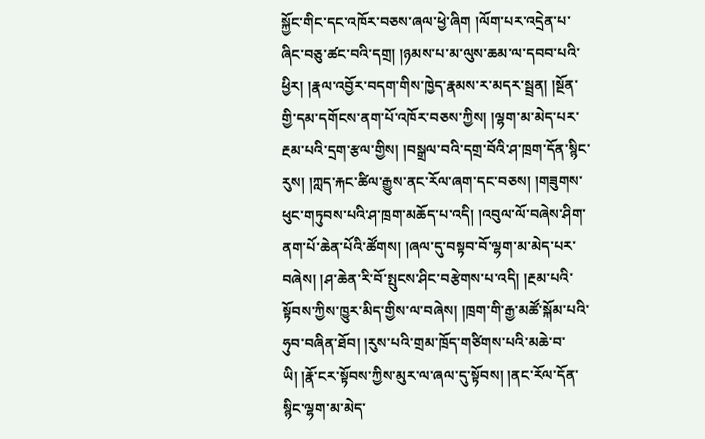སྐྱོང་གིང་དང་འཁོར་བཅས་ཞལ་ཕྱེ་ཞིག །ལོག་པར་འདྲེན་པ་ཞིང་བཅུ་ཚང་བའི་དགྲ། །ཉམས་པ་མ་ལུས་ཆམ་ལ་དབབ་པའི་ཕྱིར། །རྣལ་འབྱོར་བདག་གིས་ཁྱེད་རྣམས་ར་མདར་སྦྲན། །སྔོན་གྱི་དམ་དགོངས་ནག་པོ་འཁོར་བཅས་ཀྱིས། །ལྷག་མ་མེད་པར་རྔམ་པའི་དྲག་རྩལ་གྱིས། །བསྒྲལ་བའི་དགྲ་བོའི་ཤ་ཁྲག་དོན་སྙིང་རུས། །ཀླད་རྐང་ཚིལ་རྒྱུས་ནང་རོལ་ཞག་དང་བཅས། །གཟུགས་ཕུང་གཏུབས་པའི་ཤ་ཁྲག་མཆོད་པ་འདི། །འབུལ་ལོ་བཞེས་ཤིག་ནག་པོ་ཆེན་པོའི་ཚོགས། །ཞལ་དུ་བསྟབ་བོ་ལྷག་མ་མེད་པར་བཞེས། །ཤ་ཆེན་རི་བོ་སྤུངས་ཤིང་བརྩེགས་པ་འདི། །རྔམ་པའི་སྟོབས་ཀྱིས་ཁྱུར་མིད་གྱིས་ལ་བཞེས། །ཁྲག་གི་རྒྱ་མཚོ་སྐོམ་པའི་ཧུབ་བཞིན་ཐོབ། །རུས་པའི་གྲམ་ཁྲོད་གཙིགས་པའི་མཆེ་བ་ཡི། །རྣོ་ངར་སྟོབས་ཀྱིས་མུར་ལ་ཞལ་དུ་སྟོབས། །ནང་རོལ་དོན་སྙིང་ལྷག་མ་མེད་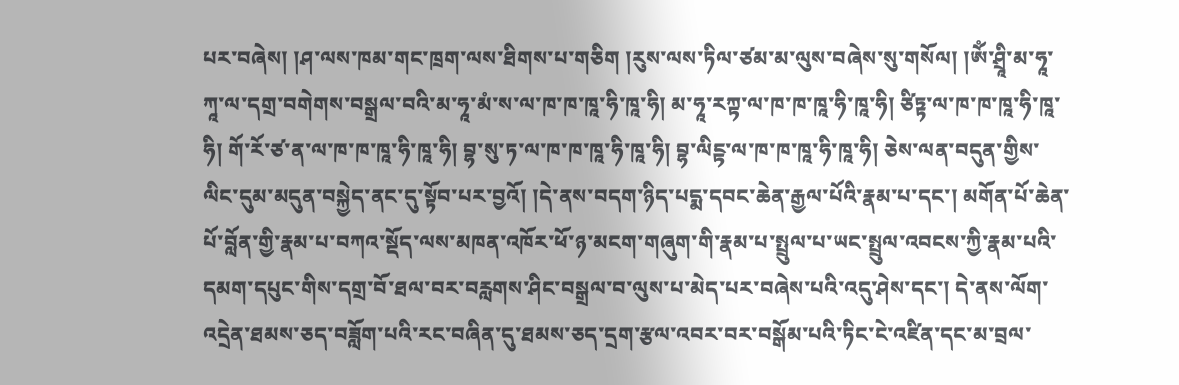པར་བཞེས། །ཤ་ལས་ཁམ་གང་ཁྲག་ལས་ཐིགས་པ་གཅིག །རུས་ལས་ཏིལ་ཙམ་མ་ལུས་བཞེས་སུ་གསོལ། །ཨོཾ་ཤྲཱི་མ་ཧཱ་ཀཱ་ལ་དགྲ་བགེགས་བསྒྲལ་བའི་མ་ཧཱ་མཾ་ས་ལ་ཁ་ཁ་ཁཱ་ཧི་ཁཱ་ཧི། མ་ཧཱ་རཀྟ་ལ་ཁ་ཁ་ཁཱ་ཧི་ཁཱ་ཧི། ཙིཏྟ་ལ་ཁ་ཁ་ཁཱ་ཧི་ཁཱ་ཧི། གོ་རོ་ཙ་ན་ལ་ཁ་ཁ་ཁཱ་ཧི་ཁཱ་ཧི། བྷ་སུ་ཏ་ལ་ཁ་ཁ་ཁཱ་ཧི་ཁཱ་ཧི། བྷ་ལིངྟ་ལ་ཁ་ཁ་ཁཱ་ཧི་ཁཱ་ཧི། ཅེས་ལན་བདུན་གྱིས་ལིང་དུམ་མདུན་བསྐྱེད་ནང་དུ་སྟོབ་པར་བྱའོ། །དེ་ནས་བདག་ཉིད་པདྨ་དབང་ཆེན་རྒྱལ་པོའི་རྣམ་པ་དང་། མགོན་པོ་ཆེན་པོ་བློན་གྱི་རྣམ་པ་བཀའ་སྡོད་ལས་མཁན་འཁོར་ཕོ་ཉ་མངག་གཞུག་གི་རྣམ་པ་སྤྲུལ་པ་ཡང་སྤྲུལ་འབངས་ཀྱི་རྣམ་པའི་དམག་དཔུང་གིས་དགྲ་བོ་ཐལ་བར་བརླགས་ཤིང་བསྒྲལ་བ་ལུས་པ་མེད་པར་བཞེས་པའི་འདུ་ཤེས་དང་། དེ་ནས་ལོག་འདྲེན་ཐམས་ཅད་བཟློག་པའི་རང་བཞིན་དུ་ཐམས་ཅད་དྲག་རྩལ་འབར་བར་བསྒོམ་པའི་ཏིང་ངེ་འཛིན་དང་མ་བྲལ་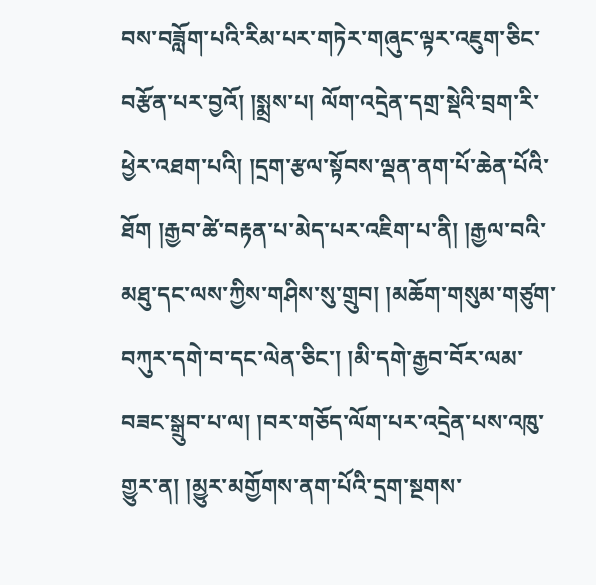བས་བཟློག་པའི་རིམ་པར་གཏེར་གཞུང་ལྟར་འཇུག་ཅིང་བརྩོན་པར་བྱའོ། །སྨྲས་པ། ལོག་འདྲེན་དགྲ་སྡེའི་བྲག་རི་ཕྱེར་འཐག་པའི། །དྲག་རྩལ་སྟོབས་ལྡན་ནག་པོ་ཆེན་པོའི་ཐོག །རྒྱབ་ཚེ་བརྟན་པ་མེད་པར་འཇིག་པ་ནི། །རྒྱལ་བའི་མཐུ་དང་ལས་ཀྱིས་གཤིས་སུ་གྲུབ། །མཆོག་གསུམ་གཙུག་བཀུར་དགེ་བ་དང་ལེན་ཅིང་། །མི་དགེ་རྒྱབ་བོར་ལམ་བཟང་སྒྲུབ་པ་ལ། །བར་གཅོད་ལོག་པར་འདྲེན་པས་འཁུ་གྱུར་ན། །མྱུར་མགྱོགས་ནག་པོའི་དྲག་སྔགས་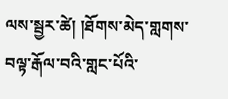ལས་སྦྱར་ཚེ། །ཐོགས་མེད་གླགས་བལྟ་རྒོལ་བའི་གླང་པོའི་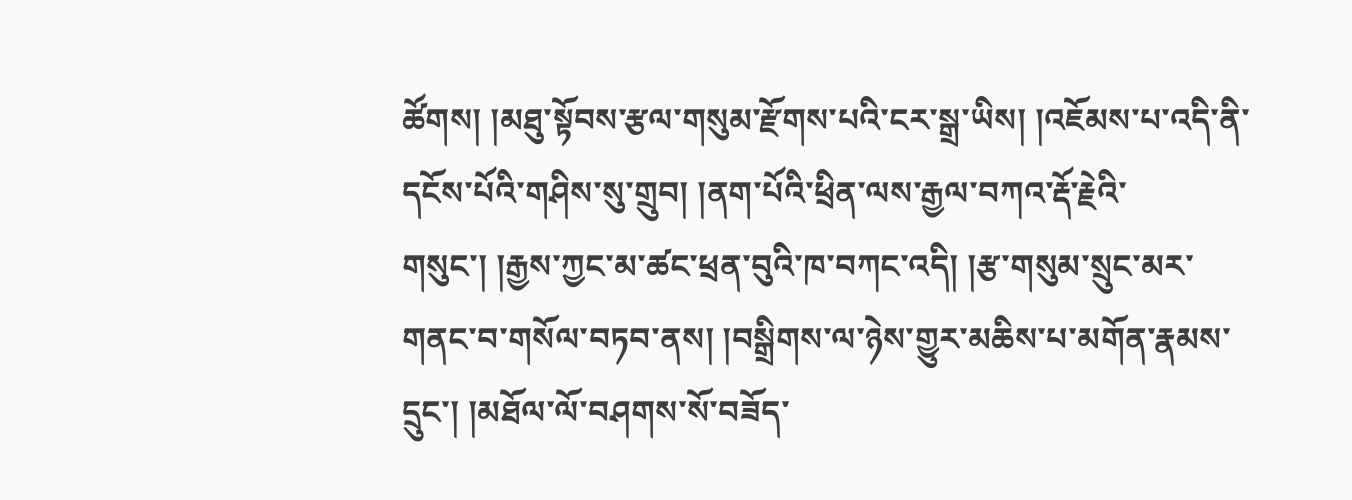ཚོགས། །མཐུ་སྟོབས་རྩལ་གསུམ་རྫོགས་པའི་ངར་སྒྲ་ཡིས། །འཇོམས་པ་འདི་ནི་དངོས་པོའི་གཤིས་སུ་གྲུབ། །ནག་པོའི་ཕྲིན་ལས་རྒྱལ་བཀའ་རྡོ་རྗེའི་གསུང་། །རྒྱས་ཀྱང་མ་ཚང་ཕྲན་བུའི་ཁ་བཀང་འདི། །རྩ་གསུམ་སྲུང་མར་གནང་བ་གསོལ་བཏབ་ནས། །བསྒྲིགས་ལ་ཉེས་གྱུར་མཆིས་པ་མགོན་རྣམས་དྲུང་། །མཐོལ་ལོ་བཤགས་སོ་བཟོད་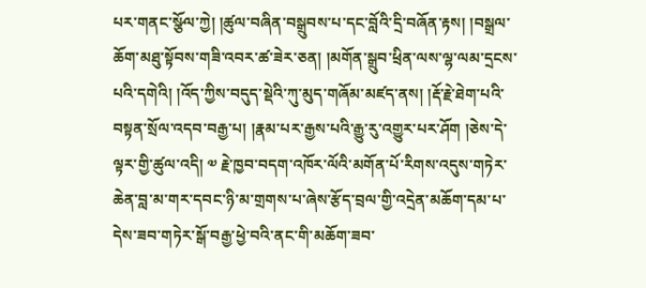པར་གནང་སྩོལ་ཀྱེ། །ཚུལ་བཞིན་བསྒྲུབས་པ་དང་བློའི་དྲི་བཞོན་རྟས། །བསྒྲལ་ཆོག་མཐུ་སྟོབས་གཟི་འབར་ཚ་ཟེར་ཅན། །མགོན་སྒྲུབ་ཕྲིན་ལས་ལྷ་ལམ་དྲངས་པའི་དགེའི། །འོད་ཀྱིས་བདུད་སྡེའི་ཀུ་མུད་གཞོམ་མཛད་ནས། །རྡོ་རྗེ་ཐེག་པའི་བསྟན་སྲོལ་འདབ་བརྒྱ་པ། །རྣམ་པར་རྒྱས་པའི་རྒྱུ་རུ་འགྱུར་པར་ཤོག །ཅེས་དེ་ལྟར་གྱི་ཚུལ་འདི། ༧ རྗེ་ཁྱབ་བདག་འཁོར་ལོའི་མགོན་པོ་རིགས་འདུས་གཏེར་ཆེན་བླ་མ་གར་དབང་ཉི་མ་གྲགས་པ་ཞེས་རྩོད་བྲལ་གྱི་འདྲེན་མཆོག་དམ་པ་དེས་ཟབ་གཏེར་སྒོ་བརྒྱ་ཕྱེ་བའི་ནང་གི་མཆོག་ཟབ་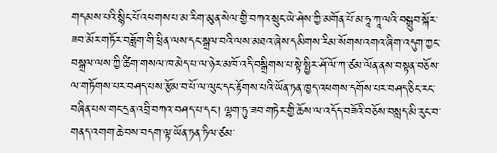གདམས་པའི་སྙིང་པོ་འཕགས་པ་མ་རིག་མུན་སེལ་གྱི་བཀའ་སྲུང་ཡེ་ཤེས་ཀྱི་མགོན་པོ་མ་ཧཱ་ཀཱ་ལའི་བསྒྲུབ་སྐོར་ཟབ་མོར་གཏོར་བཟློག་གི་ཕྲིན་ལས་དང་སྒྲལ་བའི་ལས་མཐའ་ཞེས་དམིགས་རིམ་སོགས་འགའ་ཞིག་འདུག་ཀྱང་བསྒྲལ་ལས་ཀྱི་ཚིག་གསལ་ཁ་མེད་པ་ལ་ཉེར་མཁོ་འདི་བསྒྲིགས་པ་སྟེ་སྤྱིར་ཤོ་ལོ་ཀ་ཙམ་ལོན་ནས་བསྟན་བཅོས་ལ་གཏོགས་པར་བཤད་པས་རྩོམ་བ་པོ་ལ་ལུང་དང་རྟོགས་པའི་ཡོན་ཏན་ཁྱད་འཕགས་དགོས་པར་བཤད་ཅིང་རང་བཞིན་པས་གང་དྲན་འབྲི་བཀའ་བཤད་པ་དང་། ལྷག་ཏུ་ཟབ་གཏེར་གྱི་ཆོས་ལ་འདོད་བཟོའི་བཅོས་བསླད་མི་རུང་བ་གནད་འགག་ཆེ་བས་བདག་ལྟ་ཡོན་ཏན་ཏིལ་ཙམ་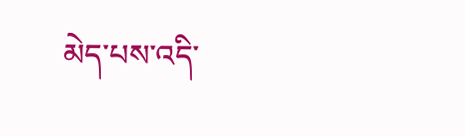མེད་པས་འདི་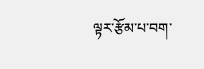ལྟར་རྩོམ་པ་བག་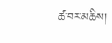ཚ་བར་མཆིས།